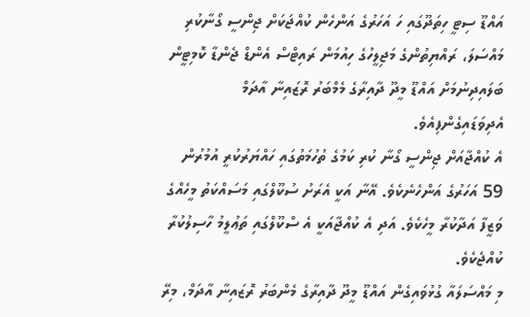އައްޑޫ ސިޓީ ހިތަދޫގައި ހަ އަހަރުގެ އަންހެން ކުއްޖަކަށް ޖިންސީ ގޯނާކުރި މައްސަލަ، ރައްޔިތުންގެ މަޖިލީހުގެ ހިއުމަން ރައިޓްސް އެންޑް ޖެންޑާ ކޮމިޓީން ބަލައިދިނުމަށް އައްޑޫ މީދޫ ދާއިރާގެ މެމްބަރު ރޮޒައިނާ އާދަމް އެދިވަޑައިގެންފިއެވެ.
އެ ކުއްޖާއަށް ޖިންސީ ގޯނާ ކުރި ކަމުގެ ތުހުމަތުގައި ހައްޔަރުކުރީ އުމުރުން 59 އަހަރުގެ އަންހެނެކެވެ. އޭނާ އަކީ އެރަށު ސުކޫލްގައި މަސައްކަތު މީހެއްގެ ވަޒީފާ އަދާކުރާ މީހެކެވެ. އަދި އެ ކުއްޖާއަކީ އެ ސްކޫލްގައި ތަޢުލީމު ހާސިލުކުރާ ކުއްޖެކެވެ.
މި މައްސަލައާ ގުޅުވައިގެން އައްޑޫ މީދޫ ދާއިރާގެ މެންބަރު ރޮޒައިނާ އާދަމް، މިރޭ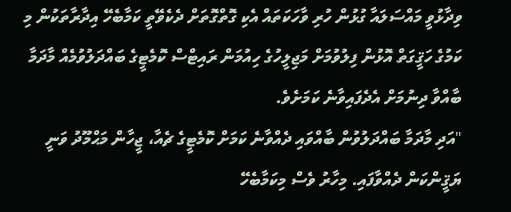ވިދާޅުވީ މައްސަލައާ ގުޅުން ހުރި ވާހަކަތައް އެކި ގޮތްގޮތަށް ދެކެވޭތީ ކަމާބެހޭ އިދާރާތަކުން މި ކަމުގެ ހަޤީގަތް އޮޅުން ފިލުވުމަށް މަޖިލީހުގެ ހިއުމަން ރައިޓްސް ކޮމެޓީގެ ބައްދަލުވުމެއް މާދަމާ ބާއްވާ ދިނުމަށް އެދެފައިވާނެ ކަމަށެވެ.
"އަދި މާދަމާ ބައްދަލުވުން ބާއްވައި ދެއްވާނެ ކަމަށް ކޮމެޓީގެ ޗެއާ، ޖީހާން މަޙްމޫދު ވަނީ ޔަޤީންކަން ދެއްވާފައި. މިހާރު ވެސް މިކަމާބެހޭ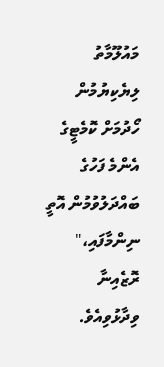މައުލޫމާތު ލިޔެކިޔުމުން ހޯދުމަށް ކޮމެޓީގެ އެންމެ ފަހުގެ ބައްދަލުވުމުން އޮތީ ނިންމާފައި،" ރޮޒެއިނާ ވިދާޅުވިއެވެ.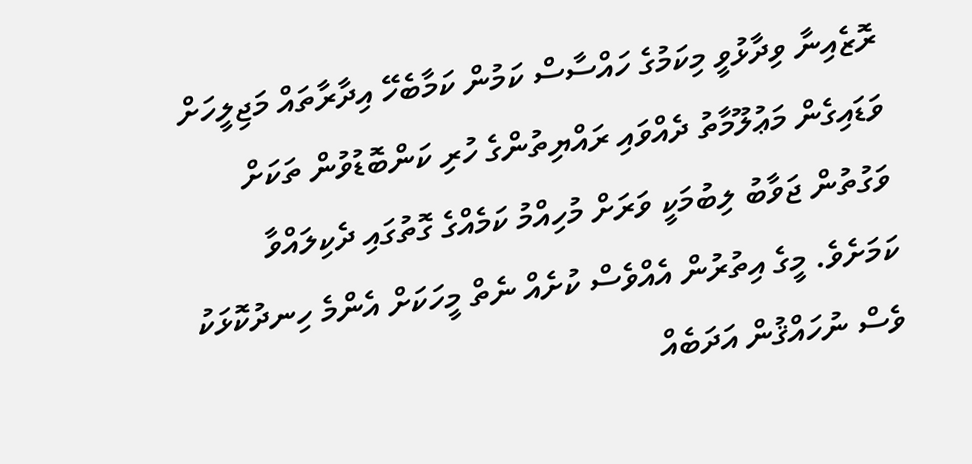ރޮޒެއިނާ ވިދާޅުވީ މިކަމުގެ ހައްސާސް ކަމުން ކަމާބެހޭ އިދާރާތައް މަޖިލީހަށް ވަޑައިގެން މަޢުލޫމާތު ދެއްވައި ރައްޔިތުންގެ ހުރި ކަންބޮޑުވުން ތަކަށް ވަގުތުން ޖަވާބު ލިބުމަކީ ވަރަށް މުހިއްމު ކަމެއްގެ ގޮތުގައި ދެކިލައްވާ ކަމަށެވެ. މީގެ އިތުރުން އެއްވެސް ކުށެއް ނެތް މީހަކަށް އެންމެ ހިނދުކޮޅަކު ވެސް ނުހައްޤުން އަދަބެއް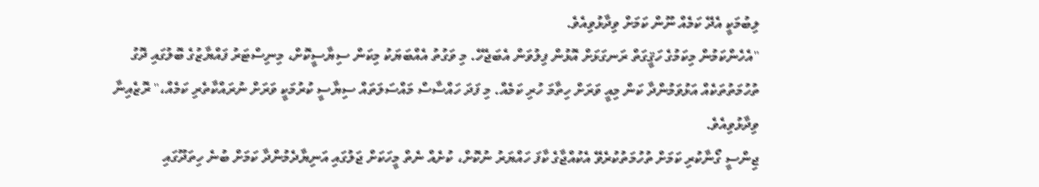ލިބުމަކީ އެދޭ ކަމެއް ނޫން ކަމަށް ވިދާޅުވިއެވެ.
"އެހެންކަމުން މިކަމުގެ ހަޤީގަތް ރަނގަޅަށް އޮޅުން ފިލުވަން އެބަޖެހޭ. މި ވަގުތު އެއްބަޔަކު މިކަން ސިޔާސީކޮށް، މިނިސްޓަރު ފައްޔާޒުގެ ބޮލުގައި ދޮގު ތުހުމަތުތަކެއް އަޅުވަމުންދާ ކަން މިއީ ވަރަށް ހިތާމަ ހުރި ކަމެއް. މި ފަދަ ހައްސާސް މައްސަލަތައް ސިޔާސީ ކުރުމަކީ ވަރަށް ނުރައްކާތެރި ކަމެއް،" ރޮޒެއިނާ ވިދާޅުވިއެވެ.
ޖިންސީ ގޯނާކުރި ކަމަށް ތުހުމަތުކުރެވޭ އެކުއްޖާގެ ކާފަ ހައްޔަރު ނުކޮށް، ކުށެއް ނެތް މީހަކަށް ޖަލުގައި އަނިޔާދެމުންދާ ކަމަށް ބުނެ ހިތަދޫގައި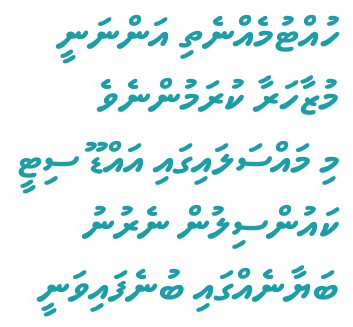ހުއްޓުމެއްނެތި އަންނަނީ މުޒާހަރާ ކުރަމުންނެވެ
މި މައްސަލައިގައި އައްޑޫ ސިޓީ ކައުންސިލުން ނެރުނު ބަޔާނެއްގައި ބުނެފައިވަނީ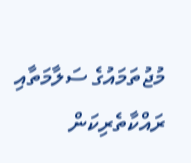މުޖުތަމައުގެ ސަލާމަތާއި ރައްކާތެރިކަން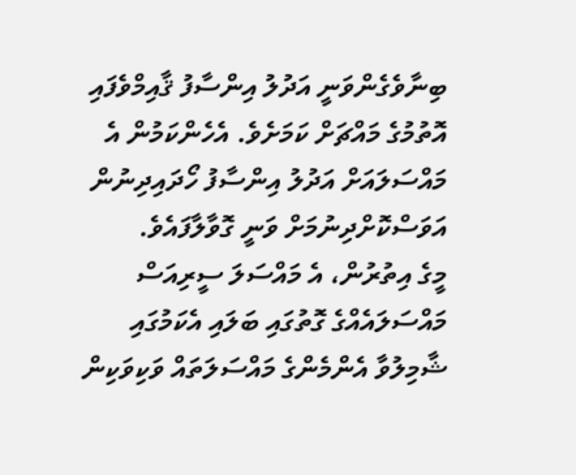ބިނާވެގެންވަނީ އަދުލު އިންސާފު ޤާއިމްވެފައި އޮތުމުގެ މައްޗަށް ކަމަށެވެ. އެހެންކަމުން އެ މައްސަލައަށް އަދުލު އިންސާފު ހޯދައިދިނުން އަވަސްކޮށްދިނުމަށް ވަނީ ގޮވާލާފައެވެ.
މީގެ އިތުރުން، އެ މައްސަލަ ސީރިއަސް މައްސަލައެއްގެ ގޮތުގައި ބަލައި އެކަމުގައި ޝާމިލުވާ އެންމެންގެ މައްސަލަތައް ވަކިވަކިން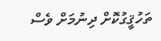ތަހުޤީގުކޮށް ދިނުމަށް ވެސް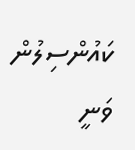ކައުންސިލުން ވަނީ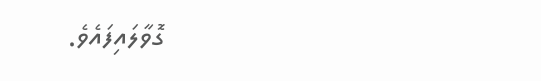ގޮވާލައިފައެވެ.